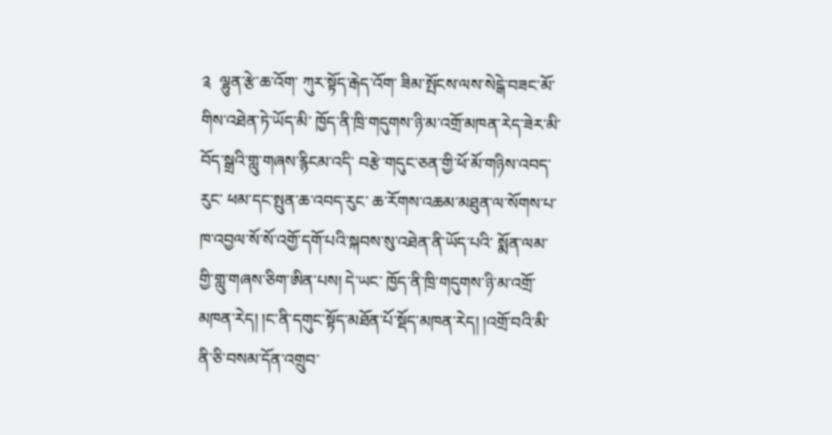༉  ལྷུན་རྩེ་ཆ་འོག་ ཀུར་སྟོད་རྒེད་འོག་ ཟིམ་སྤོངས་ལས་སེངྒེ་བཟང་མོ་གིས་འཐེན་ཏེ་ཡོད་མི་ ཁྱོད་ནི་ཁྲི་གདུགས་ཉི་མ་འགྲོ་མཁན་རེད་ཟེར་མི་ བོད་སྒྲའི་གླུ་གཞས་རྙིངམ་འདི་ བརྩེ་གདུང་ཅན་གྱི་ཕོ་མོ་གཉིས་འབད་རུང་ ཕམ་དང་སྤུན་ཆ་འབད་རུང་ ཆ་རོགས་འཆམ་མཐུན་ལ་སོགས་པ་ཁ་འབྱལ་སོ་སོ་འགྱོ་དགོ་པའི་སྐབས་སུ་འཐེན་ནི་ཡོད་པའི་ སྨོན་ལམ་གྱི་གླུ་གཞས་ཅིག་ཨིན་པས། དེ་ཡང་ ཁྱོད་ནི་ཁྲི་གདུགས་ཉི་མ་འགྲོ་མཁན་རེད། །ང་ནི་དགུང་སྟོད་མཐོན་པོ་སྡོད་མཁན་རེད། །འགྲོ་བའི་མི་ནི་ཅི་བསམ་དོན་འགྲུབ་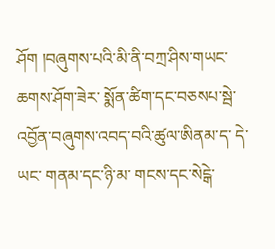ཤོག །བཞུགས་པའི་མི་ནི་བཀྲ་ཤིས་གཡང་ཆགས་ཤོག་ཟེར་ སྨོན་ཚིག་དང་བཅསཔ་སྦེ་འབྱོན་བཞུགས་འབད་བའི་ཚུལ་ཨིནམ་ད་ དེ་ཡང་ གནམ་དང་ཉི་མ་ གངས་དང་སེངྒེ་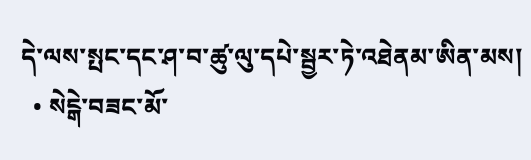དེ་ལས་སྤང་དང་ཤ་བ་ཚུ་ལུ་དཔེ་སྦྱར་ཏེ་འཐེནམ་ཨིན་མས།
  • སེངྒེ་བཟང་མོ་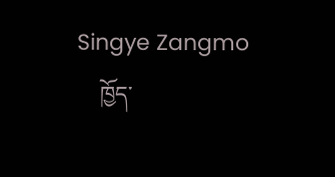Singye Zangmo
    ཁྱོད་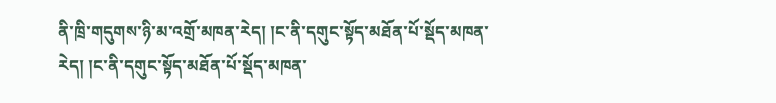ནི་ཁྲི་གདུགས་ཉི་མ་འགྲོ་མཁན་རེད། །ང་ནི་དགུང་སྟོད་མཐོན་པོ་སྡོད་མཁན་རེད། །ང་ནི་དགུང་སྟོད་མཐོན་པོ་སྡོད་མཁན་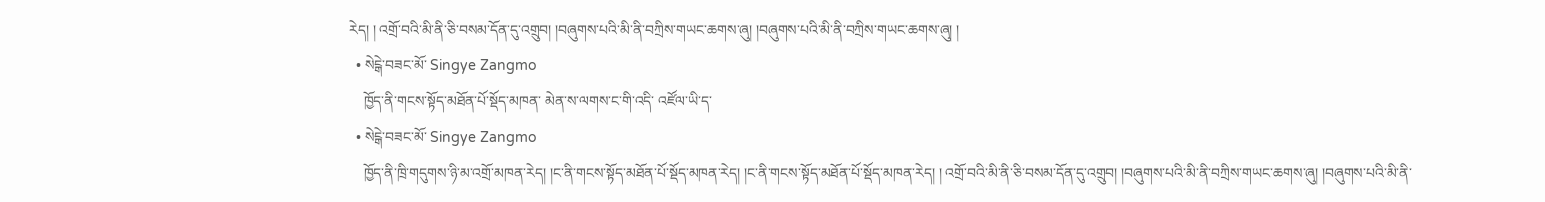རེད། ། འགྲོ་བའི་མི་ནི་ཅི་བསམ་དོན་དུ་འགྲུབ། །བཞུགས་པའི་མི་ནི་བཀྲིས་གཡང་ཆགས་ཞུ། །བཞུགས་པའི་མི་ནི་བཀྲིས་གཡང་ཆགས་ཞུ། །
  • སེངྒེ་བཟང་མོ་ Singye Zangmo
    ཁྱོད་ནི་གངས་སྟོད་མཐོན་པོ་སྡོད་མཁན་ མེན་ས་ལགས་ང་གི་འདི་ འཛོལ་ཡི་ད་
  • སེངྒེ་བཟང་མོ་ Singye Zangmo
    ཁྱོད་ནི་ཁྲི་གདུགས་ཉི་མ་འགྲོ་མཁན་རེད། །ང་ནི་གངས་སྟོད་མཐོན་པོ་སྡོད་མཁན་རེད། །ང་ནི་གངས་སྟོད་མཐོན་པོ་སྡོད་མཁན་རེད། ། འགྲོ་བའི་མི་ནི་ཅི་བསམ་དོན་དུ་འགྲུབ། །བཞུགས་པའི་མི་ནི་བཀྲིས་གཡང་ཆགས་ཞུ། །བཞུགས་པའི་མི་ནི་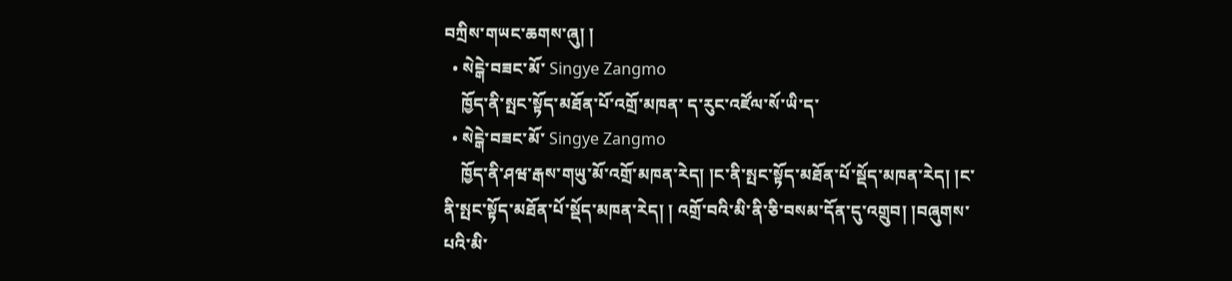བཀྲིས་གཡང་ཆགས་ཞུ། །
  • སེངྒེ་བཟང་མོ་ Singye Zangmo
    ཁྱོད་ནི་སྤང་སྟོད་མཐོན་པོ་འགྲོ་མཁན་ ད་རུང་འཛོལ་སོ་ཡི་ད་
  • སེངྒེ་བཟང་མོ་ Singye Zangmo
    ཁྱོད་ནི་ཤཝ་རྒས་གཡུ་མོ་འགྲོ་མཁན་རེད། །ང་ནི་སྤང་སྟོད་མཐོན་པོ་སྡོད་མཁན་རེད། །ང་ནི་སྤང་སྟོད་མཐོན་པོ་སྡོད་མཁན་རེད། ། འགྲོ་བའི་མི་ནི་ཅི་བསམ་དོན་དུ་འགྲུབ། །བཞུགས་པའི་མི་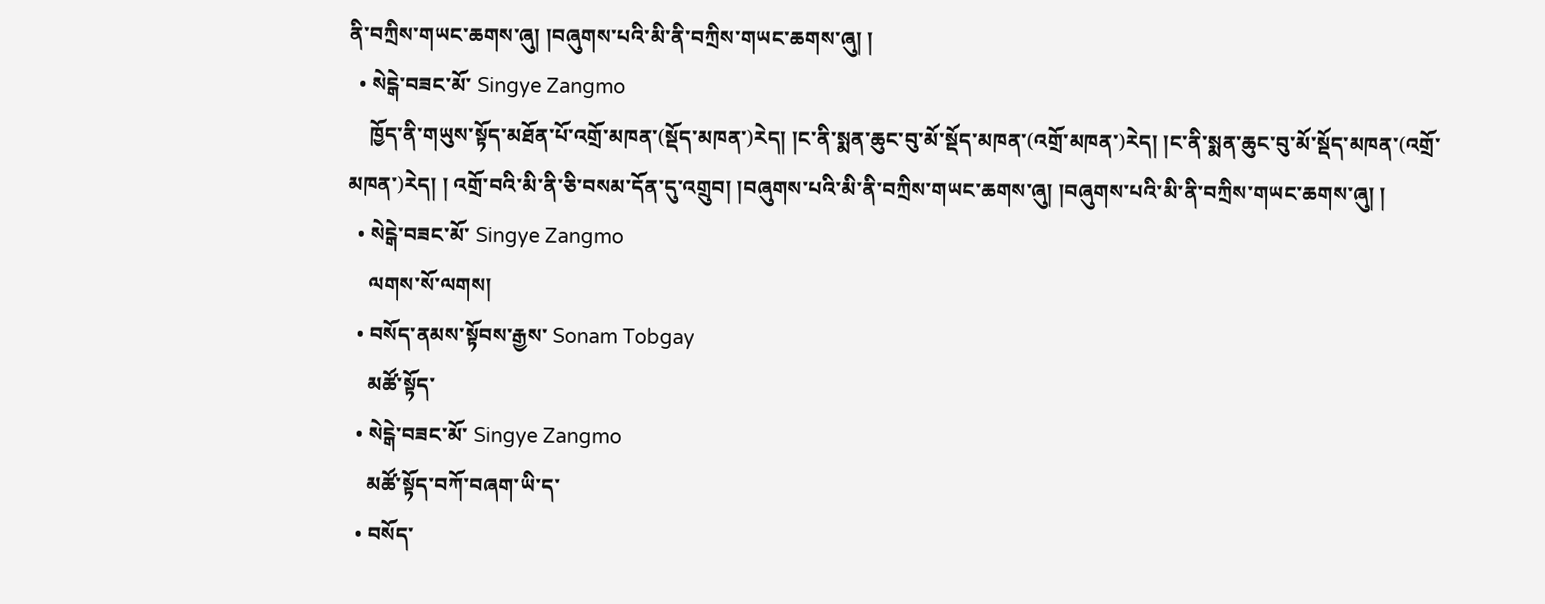ནི་བཀྲིས་གཡང་ཆགས་ཞུ། །བཞུགས་པའི་མི་ནི་བཀྲིས་གཡང་ཆགས་ཞུ། །
  • སེངྒེ་བཟང་མོ་ Singye Zangmo
    ཁྱོད་ནི་གཡུས་སྟོད་མཐོན་པོ་འགྲོ་མཁན་(སྡོད་མཁན་)རེད། །ང་ནི་སྨན་ཆུང་བུ་མོ་སྡོད་མཁན་(འགྲོ་མཁན་)རེད། །ང་ནི་སྨན་ཆུང་བུ་མོ་སྡོད་མཁན་(འགྲོ་མཁན་)རེད། ། འགྲོ་བའི་མི་ནི་ཅི་བསམ་དོན་དུ་འགྲུབ། །བཞུགས་པའི་མི་ནི་བཀྲིས་གཡང་ཆགས་ཞུ། །བཞུགས་པའི་མི་ནི་བཀྲིས་གཡང་ཆགས་ཞུ། །
  • སེངྒེ་བཟང་མོ་ Singye Zangmo
    ལགས་སོ་ལགས།
  • བསོད་ནམས་སྟོབས་རྒྱས་ Sonam Tobgay
    མཚོ་སྟོད་
  • སེངྒེ་བཟང་མོ་ Singye Zangmo
    མཚོ་སྟོད་བཀོ་བཞག་ཡི་ད་
  • བསོད་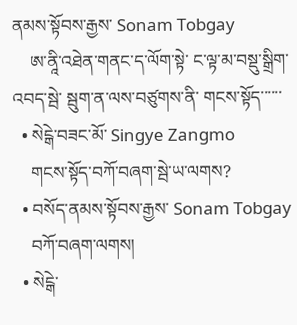ནམས་སྟོབས་རྒྱས་ Sonam Tobgay
    ཨ་ནཱི་འཐེན་གནང་ད་ལོག་སྟེ་ ང་ལྟ་མ་བསྡུ་སྒྲིག་འབད་སྦེ་ སྦུག་ན་ལས་བཙུགས་ནི་ གངས་སྟོད་་་་་་
  • སེངྒེ་བཟང་མོ་ Singye Zangmo
    གངས་སྟོད་བཀོ་བཞག་སྦེ་ཡ་ལགས?
  • བསོད་ནམས་སྟོབས་རྒྱས་ Sonam Tobgay
    བཀོ་བཞག་ལགས།
  • སེངྒེ་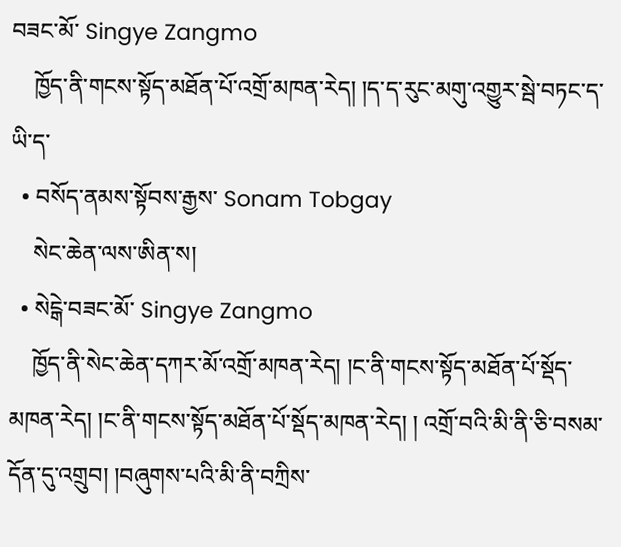བཟང་མོ་ Singye Zangmo
    ཁྱོད་ནི་གངས་སྟོད་མཐོན་པོ་འགྲོ་མཁན་རེད། །ད་ད་རུང་མགུ་འགྱུར་སྦེ་བཏང་ད་ཡི་ད་
  • བསོད་ནམས་སྟོབས་རྒྱས་ Sonam Tobgay
    སེང་ཆེན་ལས་ཨིན་ས།
  • སེངྒེ་བཟང་མོ་ Singye Zangmo
    ཁྱོད་ནི་སེང་ཆེན་དཀར་མོ་འགྲོ་མཁན་རེད། །ང་ནི་གངས་སྟོད་མཐོན་པོ་སྡོད་མཁན་རེད། །ང་ནི་གངས་སྟོད་མཐོན་པོ་སྡོད་མཁན་རེད། ། འགྲོ་བའི་མི་ནི་ཅི་བསམ་དོན་དུ་འགྲུབ། །བཞུགས་པའི་མི་ནི་བཀྲིས་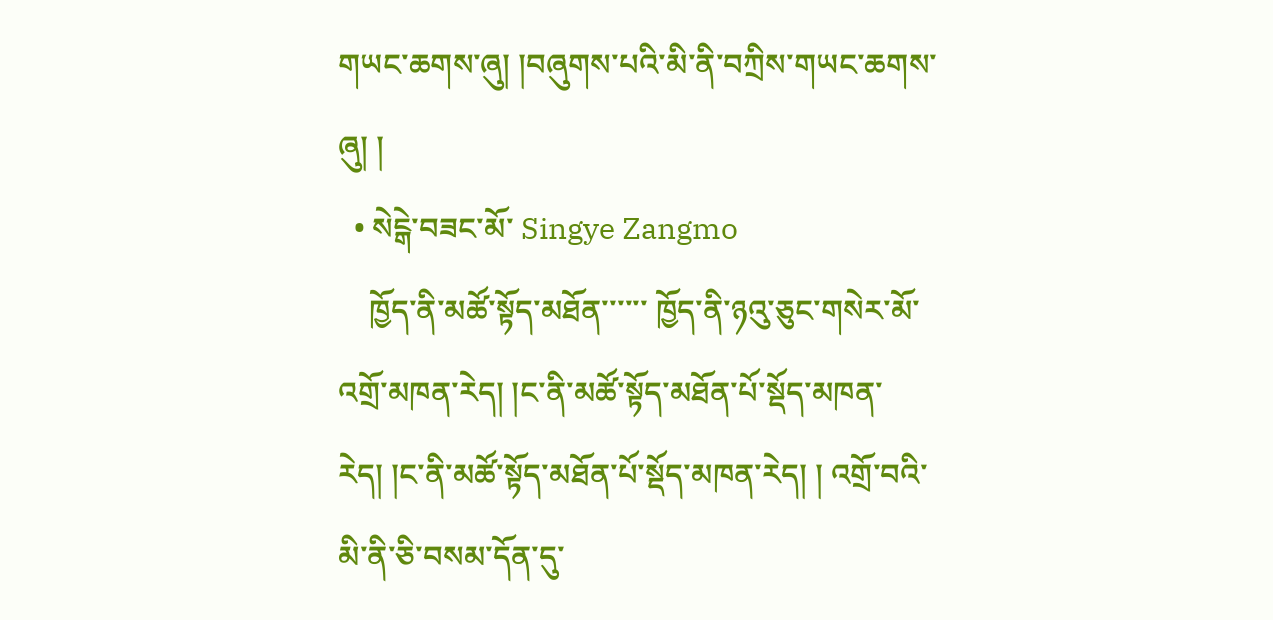གཡང་ཆགས་ཞུ། །བཞུགས་པའི་མི་ནི་བཀྲིས་གཡང་ཆགས་ཞུ། །
  • སེངྒེ་བཟང་མོ་ Singye Zangmo
    ཁྱོད་ནི་མཚོ་སྟོད་མཐོན་་་་་་ ཁྱོད་ནི་ཉའུ་ཅུང་གསེར་མོ་འགྲོ་མཁན་རེད། །ང་ནི་མཚོ་སྟོད་མཐོན་པོ་སྡོད་མཁན་རེད། །ང་ནི་མཚོ་སྟོད་མཐོན་པོ་སྡོད་མཁན་རེད། ། འགྲོ་བའི་མི་ནི་ཅི་བསམ་དོན་དུ་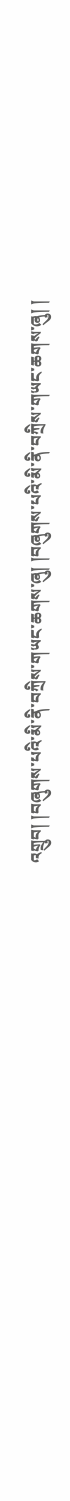འགྲུབ། །བཞུགས་པའི་མི་ནི་བཀྲིས་གཡང་ཆགས་ཞུ། །བཞུགས་པའི་མི་ནི་བཀྲིས་གཡང་ཆགས་ཞུ། །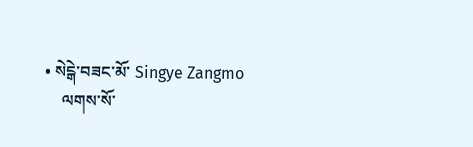• སེངྒེ་བཟང་མོ་ Singye Zangmo
    ལགས་སོ་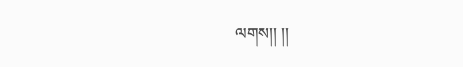ལགས།། །།